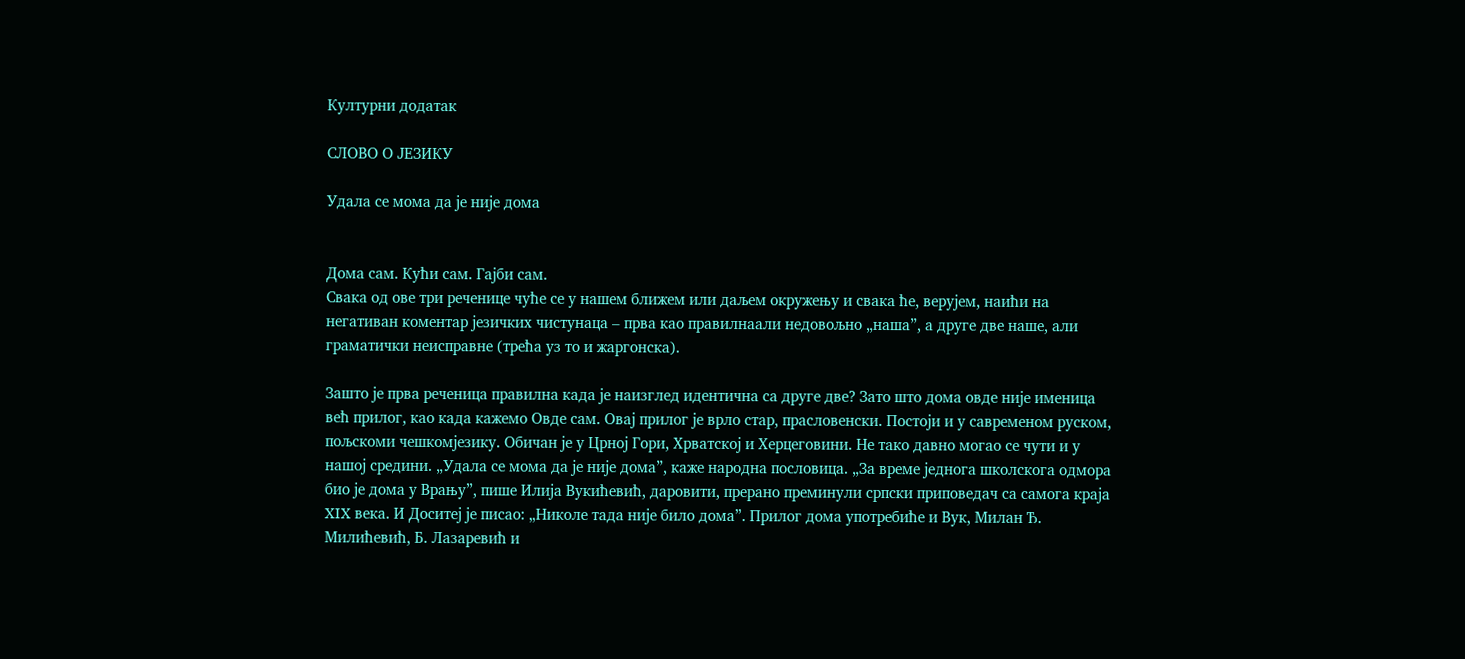Културни додатак

СЛОВО О ЈЕЗИКУ

Удала се мома да је није дома


Дома сам. Кући сам. Гајби сам.
Свака од ове три реченице чуће се у нашем ближем или даљем окружењу и свака ће, верујем, наићи на негативан коментар језичких чистунаца – прва као правилнаали недовољно „наша”, а друге две наше, али граматички неисправне (трећа уз то и жаргонска).

Зашто је прва реченица правилна када је наизглед идентична са друге две? Зато што дома овде није именица већ прилог, као када кажемо Овде сам. Овај прилог је врло стар, прасловенски. Постоји и у савременом руском, пољскоми чешкомјезику. Обичан је у Црној Гори, Хрватској и Херцеговини. Не тако давно могао се чути и у нашој средини. „Удала се мома да је није дома”, каже народна пословица. „За време једнога школскога одмора био је дома у Врању”, пише Илија Вукићевић, даровити, прерано преминули српски приповедач са самога краја XIX века. И Доситеј је писао: „Николе тада није било дома”. Прилог дома употребиће и Вук, Милан Ђ. Милићевић, Б. Лазаревић и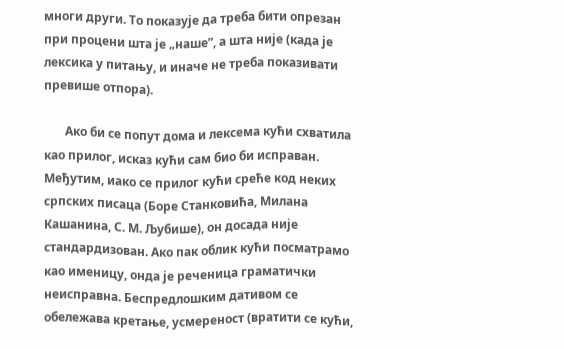многи други. То показује да треба бити опрезан при процени шта је „наше”, а шта није (када је лексика у питању, и иначе не треба показивати превише отпора).

       Ако би се попут дома и лексема кући схватила као прилог, исказ кући сам био би исправан. Међутим, иако се прилог кући среће код неких српских писаца (Боре Станковића, Милана Кашанина, С. М. Љубише), он досада није стандардизован. Ако пак облик кући посматрамо као именицу, онда је реченица граматички неисправна. Беспредлошким дативом се обележава кретање, усмереност (вратити се кући,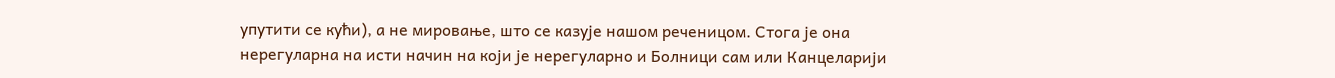упутити се кући), а не мировање, што се казује нашом реченицом. Стога је она нерегуларна на исти начин на који је нерегуларно и Болници сам или Канцеларији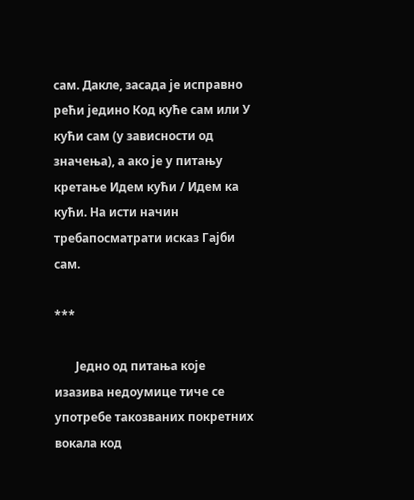сам. Дакле, засада је исправно рећи једино Код куће сам или У кући сам (у зависности од значења), а ако је у питању кретање Идем кући / Идем ка кући. На исти начин требапосматрати исказ Гајби сам.

***

       Једно од питања које изазива недоумице тиче се употребе такозваних покретних вокала код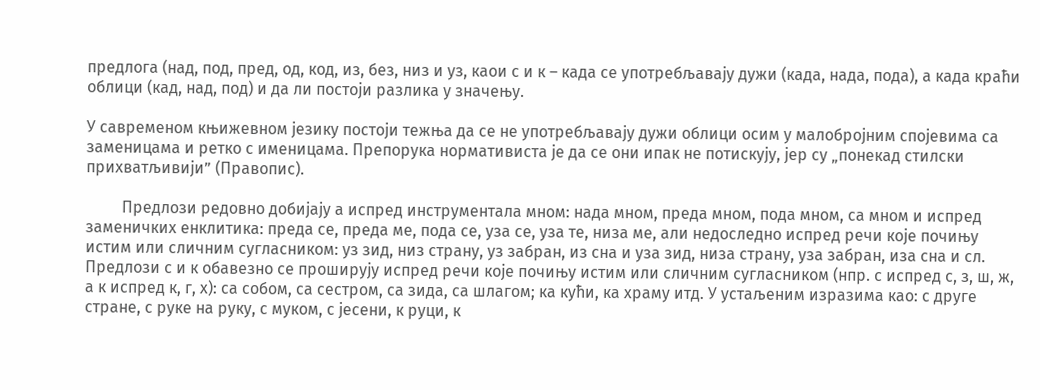предлога (над, под, пред, од, код, из, без, низ и уз, каои с и к – када се употребљавају дужи (када, нада, пода), а када краћи облици (кад, над, под) и да ли постоји разлика у значењу.

У савременом књижевном језику постоји тежња да се не употребљавају дужи облици осим у малобројним спојевима са заменицама и ретко с именицама. Препорука нормативиста је да се они ипак не потискују, јер су „понекад стилски прихватљивији” (Правопис).

         Предлози редовно добијају а испред инструментала мном: нада мном, преда мном, пода мном, са мном и испред заменичких енклитика: преда се, преда ме, пода се, уза се, уза те, низа ме, али недоследно испред речи које почињу истим или сличним сугласником: уз зид, низ страну, уз забран, из сна и уза зид, низа страну, уза забран, иза сна и сл. Предлози с и к обавезно се проширују испред речи које почињу истим или сличним сугласником (нпр. с испред с, з, ш, ж, а к испред к, г, х): са собом, са сестром, са зида, са шлагом; ка кући, ка храму итд. У устаљеним изразима као: с друге стране, с руке на руку, с муком, с јесени, к руци, к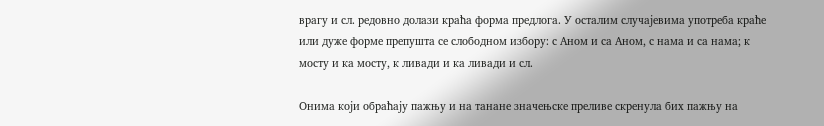врагу и сл. редовно долази краћа форма предлога. У осталим случајевима употреба краће или дуже форме препушта се слободном избору: с Аном и са Аном, с нама и са нама; к мосту и ка мосту, к ливади и ка ливади и сл.

Онима који обраћају пажњу и на танане значењске преливе скренула бих пажњу на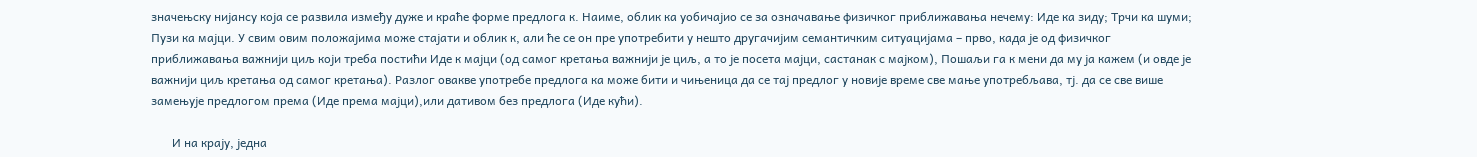значењску нијансу која се развила између дуже и краће форме предлога к. Наиме, облик ка уобичајио се за означавање физичког приближавања нечему: Иде ка зиду; Трчи ка шуми; Пузи ка мајци. У свим овим положајима може стајати и облик к, али ће се он пре употребити у нешто другачијим семантичким ситуацијама – прво, када је од физичког приближавања важнији циљ који треба постићи Иде к мајци (од самог кретања важнији је циљ, а то је посета мајци, састанак с мајком), Пошаљи га к мени да му ја кажем (и овде је важнији циљ кретања од самог кретања). Разлог овакве употребе предлога ка може бити и чињеница да се тај предлог у новије време све мање употребљава, тј. да се све више замењује предлогом према (Иде према мајци),или дативом без предлога (Иде кући).

       И на крају, једна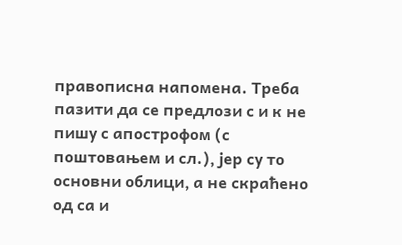правописна напомена. Треба пазити да се предлози с и к не пишу с апострофом (с поштовањем и сл.), јер су то основни облици, а не скраћено од са и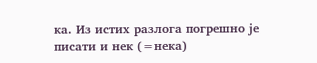ка. Из истих разлога погрешно је писати и нек (=нека)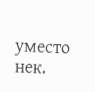уместо нек.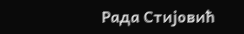Рада Стијовић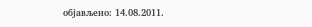објављено: 14.08.2011.